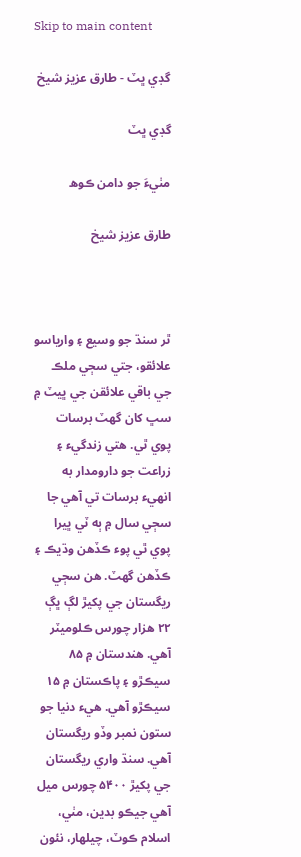Skip to main content

گڊي ڀٽ - طارق عزيز شيخ

گڊي ڀٽ

مٺيءَ جو دامن ڪوھ

طارق عزيز شيخ



ٿر سنڌ جو وسيع ۽ وارياسو علائقو، جتي سڄي ملڪ جي باقي علائقن جي ڀيٽ ۾ سڀ کان گھٽ برسات پوي ٿي. هتي زندگيء ۽ زراعت جو دارومدار به انهيء برسات تي آھي جا سڄي سال ۾ ٻه ٽي ڀيرا پوي ٿي پوء ڪڏهن وڌيڪ ۽ ڪڏهن گهٽ. هن سڄي ريگستان جي پکيڙ لڳ ڀڳ ۲۲ هزار چورس ڪلوميٽر آھي. هندستان ۾ ۸۵ سيڪڙو ۽ پاڪستان ۾ ۱۵ سيڪڙو آهي. هيء دنيا جو ستون نمبر وڏو ريگستان آھي. سنڌ واري ريگستان جي پکيڙ ۵۴۰۰ چورس ميل آهي جيڪو بدين، مٺي، اسلام ڪوٽ، چيلهار، نئون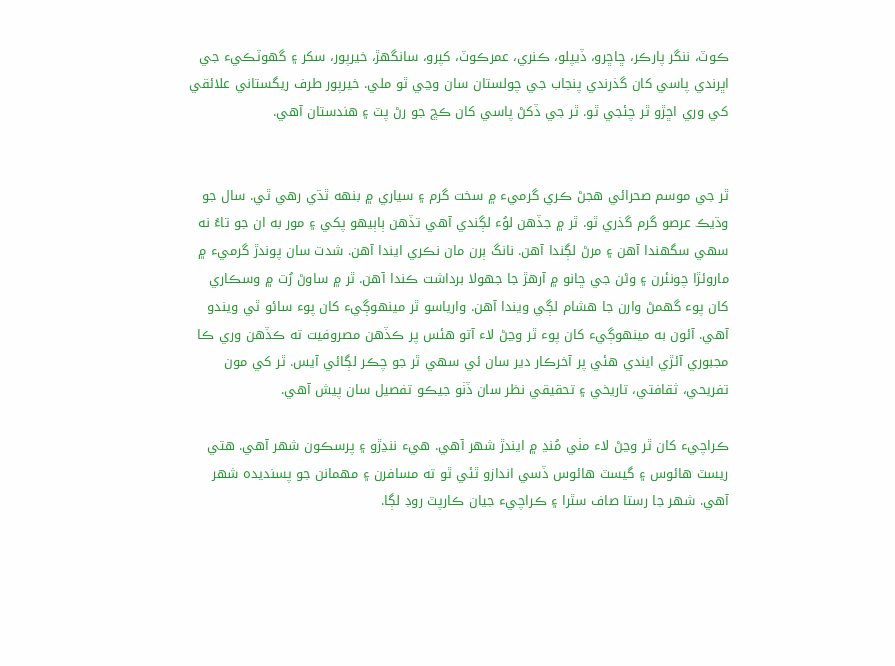ڪوٽ، ننگر پارڪر، ڇاڇرو، ڏيپلو، ڪنري، عمرڪوٽ، کپرو، سانگھڙ، خيرپور، سکر ۽ گهوٽڪيء جي اڀرندي پاسي کان گذرندي پنجاب جي چولستان سان وڃي ٿو ملي. خيرپور طرف ريگستاني علائقي کي وري اڇڙو ٿر چئجي ٿو. ٿر جي ڏکڻ پاسي کان ڪڇ جو رڻ پٽ ۽ هندستان آهي.


ٿر جي موسم صحرائي هجڻ ڪري گرميء ۾ سخت گرم ۽ سياري ۾ بنھه ٿڌي رهي ٿي. سال جو وڌيڪ عرصو گرم گذري ٿو. ٿر ۾ جڏهن لوُء لڳندي آھي تڏهن ٻاٻيهو پکي ۽ مور به ان جو تاءُ نه سهي سگهندا آهن ۽ مرڻ لڳندا آھن. نانگ ٻرن مان نڪري ايندا آھن. شدت سان پوندڙ گرميء ۾ ماروئڙا چونئرن ۽ وڻن جي ڇانو ۾ آرھڙ جا جهولا برداشت ڪندا آهن. ٿر ۾ ساوڻ رُت ۾ وسڪاري کان پوء گهمڻ وارن جا هشام لڳي ويندا آهن. وارياسو ٿر مينهوڳيء کان پوء سائو ٿي ويندو آهي. آئون به مينهوڳيء کان پوء ٿر وڃڻ لاء آتو هئس پر ڪڏهن مصروفيت ته ڪڏهن وري ڪا مجبوري آئڙي ايندي هئي پر آخرڪار دير سان ئي سهي ٿر جو چڪر لڳائي آيس. ٿر کي مون تفريحي، ثقافتي، تاريخي ۽ تحقيقي نظر سان ڏٺو جيڪو تفصيل سان پيش آهي.

ڪراچيء کان ٿر وڃڻ لاء مٺي مُنڍ ۾ ايندڙ شهر آهي. هيء ننڍڙو ۽ پرسڪون شهر آهي. هتي ريسٽ هائوس ۽ گيسٽ هائوس ڏسي اندازو ٿئي ٿو ته مسافرن ۽ مهمانن جو پسنديده شهر آهي. شهر جا رستا صاف سٿرا ۽ ڪراچيء جيان ڪارپٽ روڊ لڳا.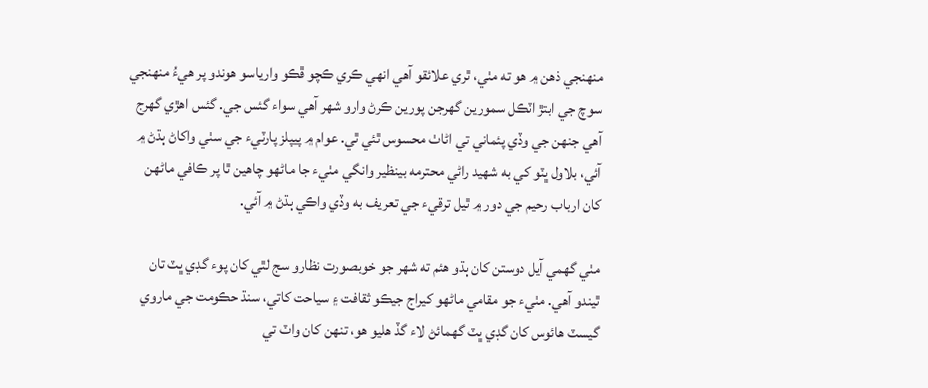منهنجي ذهن ۾ هو ته مٺي، ٿري علائقو آهي انهي ڪري ڪچو ڦڪو وارياسو هوندو پر هيءُ منهنجي سوچ جي ابتڙ اٽڪل سمورين گهرجن پورين ڪرڻ وارو شهر آهي سواء گئس جي. گئس اهڙي گهرج آهي جنهن جي وڏي پئماني تي اڻاٺ محسوس ٿئي ٿي. عوام ۾ پيپلز پارٽيء جي سٺي واکاڻ ٻڌڻ ۾ آئي، بلاول ڀٽو کي به شهيد راڻي محترمه بينظير وانگي مٺيء جا ماڻهو چاهين ٿا پر ڪافي ماڻهن کان ارباب رحيم جي دور ۾ ٿيل ترقيء جي تعريف به وڏي واڪي ٻڌڻ ۾ آئي.

مٺي گهمي آيل دوستن کان ٻڌو هئم ته شهر جو خوبصورت نظارو سج لٿي کان پوء گڊي ڀٽ تان ٿيندو آهي. مٺيء جو مقامي ماڻهو کيراج جيڪو ثقافت ۽ سياحت کاتي، سنڌ حڪومت جي ماروي گيسٽ هائوس کان گڊي ڀٽ گهمائڻ لاء گڏ هليو هو، تنهن کان واٽ تي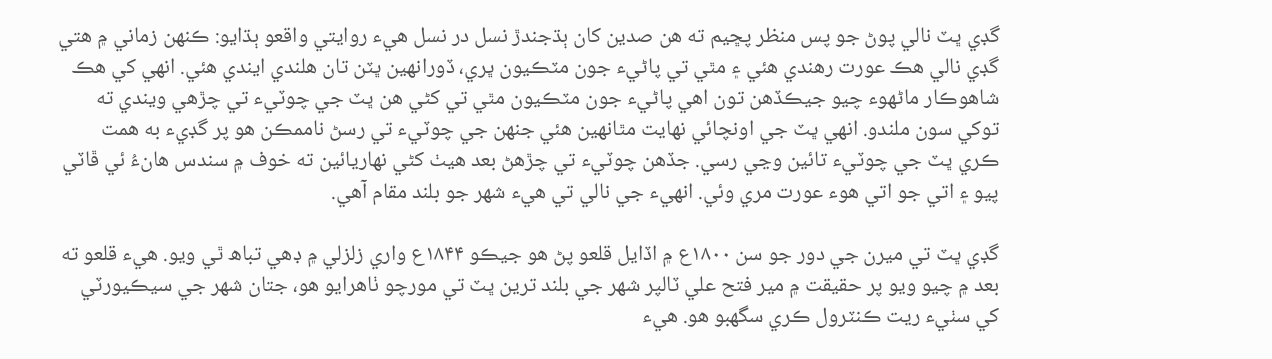گڊي ڀٽ نالي پوڻ جو پس منظر پڇيم ته هن صدين کان ٻڌجندڙ نسل در نسل هيء روايتي واقعو ٻڌايو: ڪنهن زماني ۾ هتي گڊي نالي هڪ عورت رهندي هئي ۽ مٿي تي پاڻيء جون مٽڪيون ڀري، ڏورانهين ڀٽن تان هلندي ايندي هئي. انهي کي هڪ شاهوڪار ماڻهوء چيو جيڪڏهن تون اهي پاڻيء جون مٽڪيون مٿي تي کڻي هن ڀٽ جي چوٽيء تي چڙهي ويندي ته توکي سون ملندو. انهي ڀٽ جي اونچائي نهايت مٿانهين هئي جنهن جي چوٽيء تي رسڻ ناممڪن هو پر گڊيء به همت ڪري ڀٽ جي چوٽيء تائين وڃي رسي. جڏهن چوٽيء تي چڙھڻ بعد هيٺ کڻي نهاريائين ته خوف ۾ سندس هانءُ ئي ڦاٽي پيو ۽ اتي جو اتي هوء عورت مري وئي. انهيء جي نالي تي هيء شهر جو بلند مقام آهي.

گڊي ڀٽ تي ميرن جي دور جو سن ۱۸۰۰ع ۾ اڏايل قلعو پڻ هو جيڪو ۱۸۴۴ع واري زلزلي ۾ ڊهي تباھ ٿي ويو. هيء قلعو ته بعد ۾ چيو ويو پر حقيقت ۾ مير فتح علي ٽالپر شھر جي بلند ترين ڀٽ تي مورچو ٺاهرايو هو، جتان شهر جي سيڪيورٽي کي سٺيء ريت ڪنٽرول ڪري سگهبو هو. هيء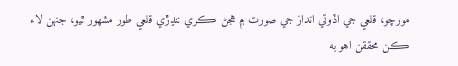مورچو، قلعي جي اڏوتي انداز جي صورت ۾ هجڻ ڪري ننڍڙي قلعي طور مشھور ٿيو، جنهن لاء ڪن محققن اهو به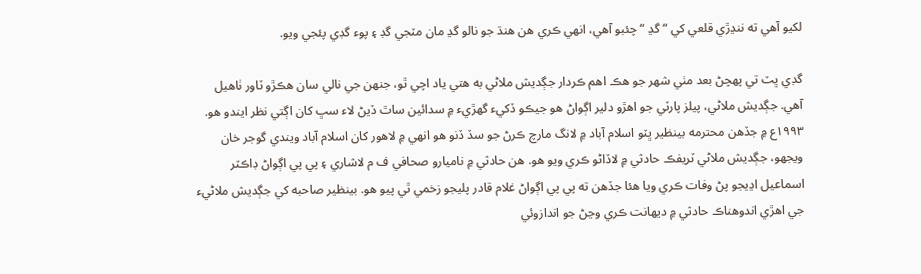لکيو آهي ته ننڍڙي قلعي کي “ گڍ “ چئبو آهي، انهي ڪري هن هنڌ جو نالو گڍ مان مٽجي گڊ ۽ پوء گڊي پئجي ويو.

گڊي ڀٽ تي پهچڻ بعد مٺي شهر جو هڪ اهم ڪردار جڳديش ملاڻي به هتي ياد اچي ٿو، جنهن جي نالي سان هڪڙو ٽاور ٺاهيل آهي. جڳديش ملاڻي، پيلز پارٽي جو اهڙو دلير اڳواڻ هو جيڪو ڏکيء گهڙيء ۾ سدائين ساٿ ڏيڻ لاء سڀ کان اڳتي نظر ايندو هو. ۱۹۹۳ع ۾ جڏهن محترمه بينظير ڀٽو اسلام آباد ۾ لانگ مارچ ڪرڻ جو سڏ ڏنو هو انهي ۾ لاهور کان اسلام آباد ويندي گوجر خان ويجهو، جڳديش ملاڻي ٽريفڪ حادثي ۾ لاڏاڻو ڪري ويو هو. هن حادثي ۾ ناميارو صحافي ف م لاشاري ۽ پي پي اڳواڻ ڊاڪٽر اسماعيل اڍيجو پڻ وفات ڪري ويا هئا جڏهن ته پي پي اڳواڻ غلام قادر پليجو زخمي ٿي پيو هو. بينظير صاحبه کي جڳديش ملاڻيء جي اهڙي اندوهناڪ حادثي ۾ ديهانت ڪري وڃڻ جو اندازوئي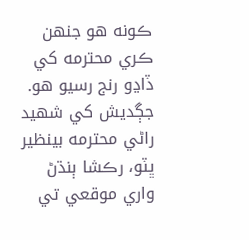ڪونه هو جنهن ڪري محترمه کي ڏاڍو رنج رسيو هو. جڳديش کي شهيد راڻي محترمه بينظير ڀٽو، رڪشا ٻنڌڻ واري موقعي تي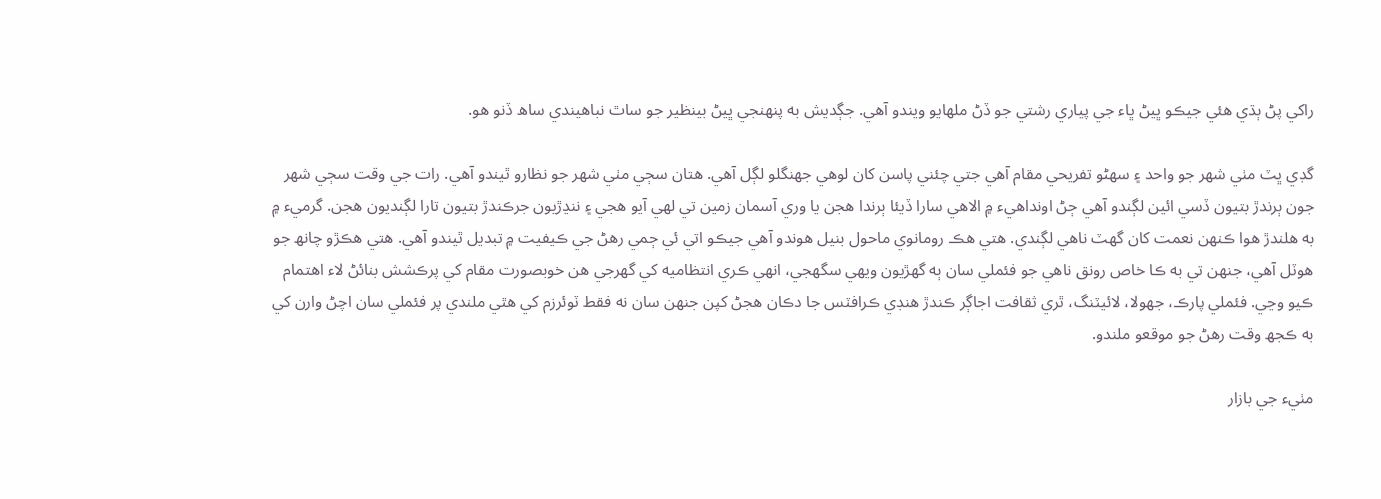راکي پڻ ٻڌي هئي جيڪو ڀيڻ ڀاء جي پياري رشتي جو ڏڻ ملهايو ويندو آهي. جڳديش به پنهنجي ڀيڻ بينظير جو ساٿ نباهيندي ساھ ڏنو هو.

گڊي ڀٽ مٺي شهر جو واحد ۽ سهڻو تفريحي مقام آهي جتي چئني پاسن کان لوهي جهنگلو لڳل آهي. هتان سڄي مٺي شهر جو نظارو ٿيندو آهي. رات جي وقت سڄي شهر جون ٻرندڙ بتيون ڏسي ائين لڳندو آهي ڄڻ اونداهيء ۾ الاهي سارا ڏيئا ٻرندا هجن يا وري آسمان زمين تي لهي آيو هجي ۽ ننڍڙيون جرڪندڙ بتيون تارا لڳنديون هجن. گرميء ۾ به هلندڙ هوا ڪنهن نعمت کان گهٽ ناهي لڳندي. هتي هڪ رومانوي ماحول بنيل هوندو آهي جيڪو اتي ئي ڄمي رهڻ جي ڪيفيت ۾ تبديل ٿيندو آهي. هتي هڪڙو چانھ جو هوٽل آهي، جنهن تي به ڪا خاص رونق ناهي جو فئملي سان ٻه گهڙيون ويهي سگهجي، انهي ڪري انتظاميه کي گهرجي هن خوبصورت مقام کي پرڪشش بنائڻ لاء اهتمام ڪيو وڃي. فئملي پارڪ، جهولا، لائيٽنگ، ٿري ثقافت اجاڳر ڪندڙ هنڊي ڪرافٽس جا دڪان هجڻ کپن جنهن سان نه فقط ٽوئرزم کي هٿي ملندي پر فئملي سان اچڻ وارن کي به ڪجھ وقت رهڻ جو موقعو ملندو.

مٺيء جي بازار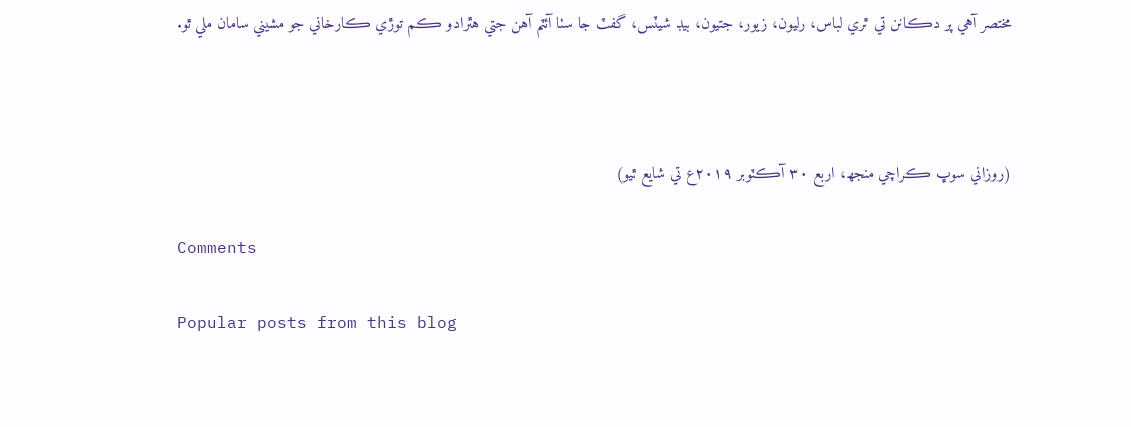مختصر آهي پر دڪانن تي ٿري لباس، رليون، زيور، جتيون، بيڊ شيٽس، گفٽ جا سٺا آئٽم آهن جتي هٿرادو ڪم توڙي ڪارخاني جو مشيني سامان ملي ٿو.



(روزاني سوڀ ڪراچي منجھ، اربع ۳۰ آڪٽوبر ۲۰۱۹ع تي شايع ٿيو)

Comments

Popular posts from this blog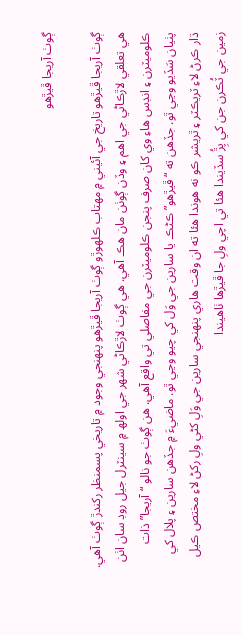ڳوٺ آريجا ڦيڙھو

ڳوٺ آريجا ڦيڙھو تاريخ جي آئيني ۾ مھتاب ڪلھوڙو ڳوٺ آريجا ڦيڙھو پنھنجي وجود ۾ تاريخي پسمنظر رکندڙ ڳوٺ آهي. هي تعلقي لاڙڪاڻي جي اهم ۽ وڏن ڳوٺن مان هڪ آهي. هي ڳوٺ لاڙڪاڻي شھر جي اولھ ۾ سينٽرل جيل روڊ سان اٺن ڪلوميٽرن ۽ انڊس هاءِ وي کان صرف پنجن ڪلوميٽرن جي مفاصلي تي واقع آهي. هن ڳوٺ جو نالو “آريجا” ذات پٺيان سَڏيو وڃي ٿو. جڏهن ته “ڦيڙهو” ڪڻڪ يا سارين جي وَل کي چيو وڃي ٿو. ماضيءَ ۾ جڏهن سارين ۽ پلال کي ڌار ڪرڻ لاءِ ٽريڪٽر ۽ ٿريشر ڪو نه هوندا هئا ته ان وقت ھاري پنھنجي سارين جي وَلِ کڻي ولِ رکڻ لاءِ مختص ڪيل زمين جي ٽُڪرن جن کي پِڙُ سڏيندا هئا تي اچي ولِ جا ڦيڙها ٺاهيندا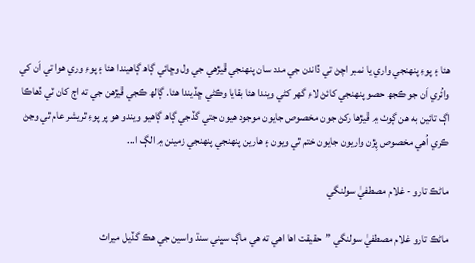هئا ۽ پوءِ پنھنجي واري يا نمبر اچڻ تي ڏاندن جي مدد سان پنھنجي ڦيڙھي جي ول وڇائي ڳاھ ڳاهيندا هئا ۽ پوءِ وري هوا تي اَن کي وائُري اَن جو ڪجھ حصو پنهنجي کائڻ لاءِ گهر کڻي ويندا هئا بقايا وڪڻي ڇڏيندا هئا. ڳالھ ڪجي ڦيڙهن جي ته اڄ کان ٽي ڏهاڪا اڳ تائين به هن ڳوٺ ۾ ڦيڙها رکڻ جون مخصوص جايون موجود هيون جتي گڏجي ڳاھ ڳاهيو ويندو هو پر پوءِ ٿريشر عام ٿي وڃڻ ڪري اُهي مخصوص پِڙن واريون جايون ختم ٿي ويون ۽ هارين پنهنجي پنهنجي زمينن ۾ الڳ ا...

ماڻڪ تارو - غلام مصطفيٰ سولنگي

ماڻڪ تارو غلام مصطفيٰ سولنگي ”حقيقت اها اهي ته هي ماڳ سڀني سنڌ واسين جي هڪ گڏيل ميراث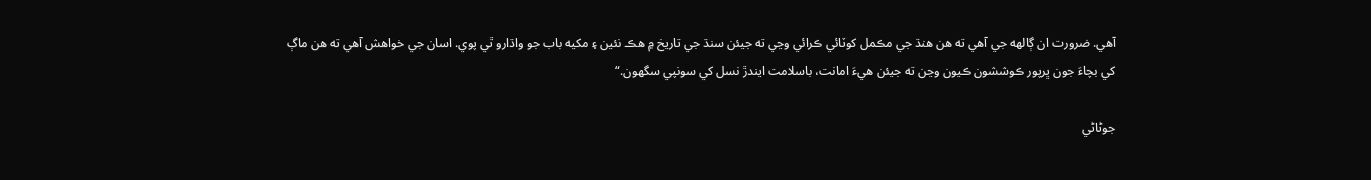آهي. ضرورت ان ڳالهه جي آهي ته هن هنڌ جي مڪمل کوٽائي ڪرائي وڃي ته جيئن سنڌ جي تاريخ ۾ هڪ نئين ۽ مکيه باب جو واڌارو ٿي پوي. اسان جي خواهش آهي ته هن ماڳ کي بچاءَ جون ڀرپور ڪوششون ڪيون وڃن ته جيئن هيءَ امانت، باسلامت ايندڙ نسل کي سونپي سگهون.“

جوڻاڻي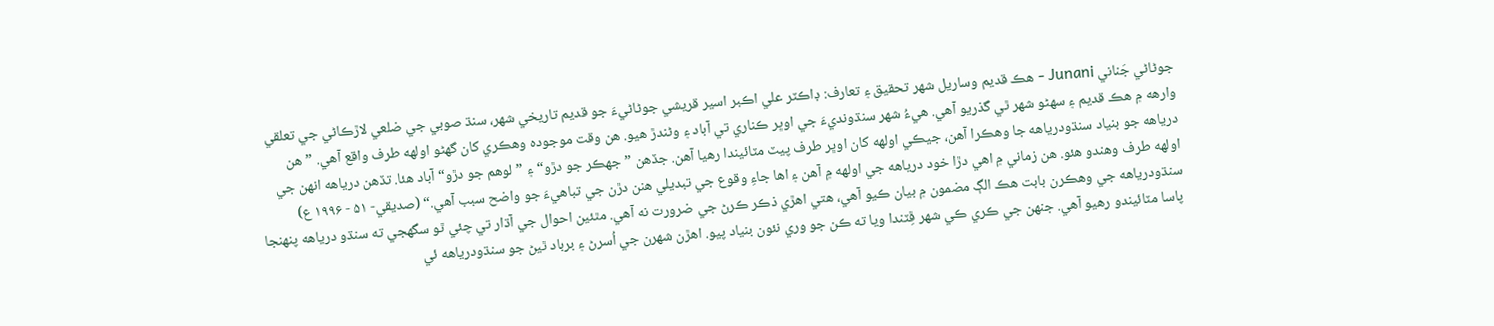جوڻاڻي جَناني Junani - هڪ قديم وساريل شهر تحقيق ۽ تعارف: ڊاڪٽر علي اڪبر اسير قريشي جوڻاڻيءَ جو قديم تاريخي شهر، سنڌ صوبي جي ضلعي لاڙڪاڻي جي تعلقي وارهه ۾ هڪ قديم ۽ سهڻو شهر ٿي گذريو آهي. هيءُ شهر سنڌونديءَ جي اوڀر ڪناري تي آباد ۽ وڻندڙ هيو. هن وقت موجوده وهڪري کان گهڻو اولهه طرف واقع آهي. ”هن درياهه جو بنياد سنڌودرياهه جا وهڪرا آهن، جيڪي اولهه کان اوڀر طرف پيٽ مٽائيندا رهيا آهن. جڏهن ”جهڪر جو دڙو“ ۽ ”لوهم جو دڙو“ آباد هئا. تڏهن درياهه انهن جي اولهه طرف وهندو هئو. هن زماني ۾ اهي دڙا خود درياهه جي اولهه ۾ آهن ۽ اها جاءِ وقوع جي تبديلي هنن دڙن جي تباهيءَ جو واضح سبب آهي.“ (صديقي- ۵۱ - ۱۹۹۶ ع) سنڌودرياهه جي وهڪرن بابت هڪ الڳ مضمون ۾ بيان ڪيو آهي، هتي اهڙي ذڪر ڪرڻ جي ضرورت نه آهي. مٿئين احوال جي آڌار تي چئي ٿو سگهجي ته سنڌو درياهه پنهنجا پاسا مٽائيندو رهيو آهي. جنهن جي ڪري ڪي شهر ڦِٽندا ويا ته ڪن جو وري نئون بنياد پيو. اهڙن شهرن جي اُسرڻ ۽ برباد ٿيڻ جو سنڌودرياهه ئي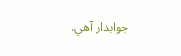جوابدار آهي.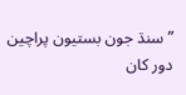”سنڌ جون بستيون پراچين دور کان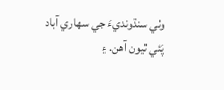وٺي سنڌونديءَ جي سهاري آباد پَئي ٿيون آهن. ۽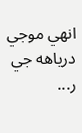انهي موجي درياهه جي ر...